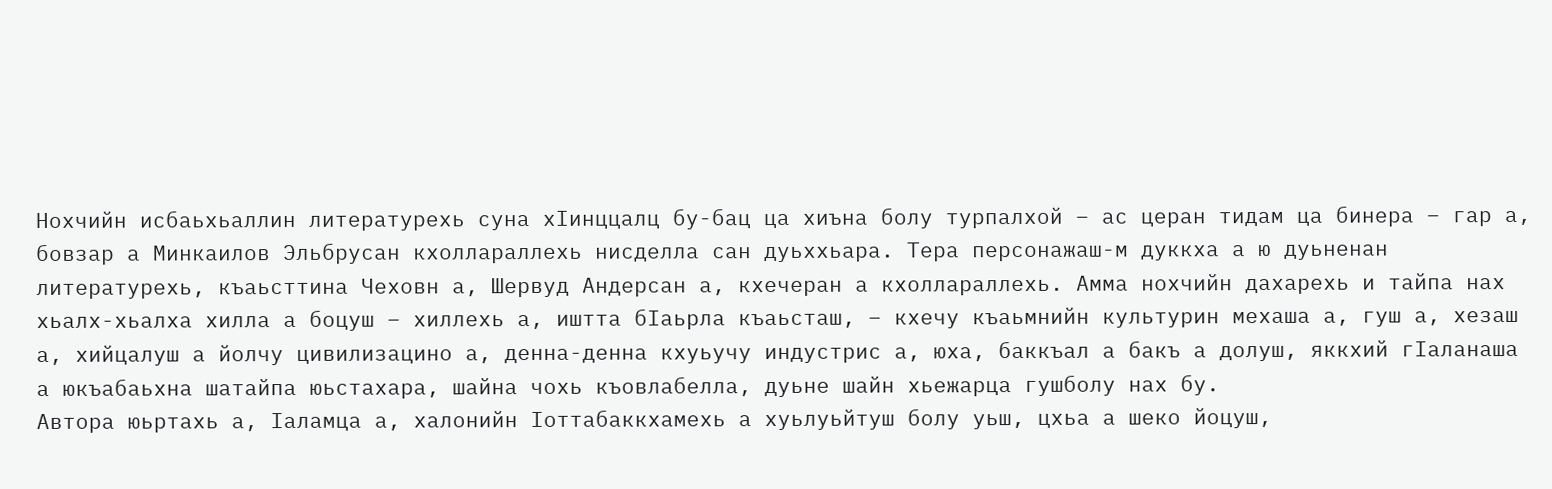Нохчийн исбаьхьаллин литературехь суна хIинццалц бу-бац ца хиъна болу турпалхой – ас церан тидам ца бинера – гар а, бовзар а Минкаилов Эльбрусан кхоллараллехь нисделла сан дуьххьара. Тера персонажаш-м дуккха а ю дуьненан литературехь, къаьсттина Чеховн а, Шервуд Андерсан а, кхечеран а кхоллараллехь. Амма нохчийн дахарехь и тайпа нах хьалх-хьалха хилла а боцуш – хиллехь а, иштта бIаьрла къаьсташ, – кхечу къаьмнийн культурин мехаша а, гуш а, хезаш а, хийцалуш а йолчу цивилизацино а, денна-денна кхуьучу индустрис а, юха, баккъал а бакъ а долуш, яккхий гIаланаша а юкъабаьхна шатайпа юьстахара, шайна чохь къовлабелла, дуьне шайн хьежарца гушболу нах бу.
Автора юьртахь а, Iаламца а, халонийн Iоттабаккхамехь а хуьлуьйтуш болу уьш, цхьа а шеко йоцуш,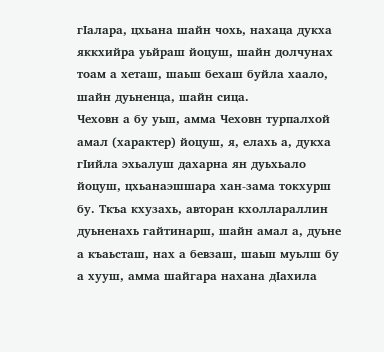гIалара, цхьана шайн чохь, нахаца дукха яккхийра уьйраш йоцуш, шайн долчунах тоам а хеташ, шаьш бехаш буйла хаало, шайн дуьненца, шайн сица.
Чеховн а бу уьш, амма Чеховн турпалхой амал (характер) йоцуш, я, елахь а, дукха гIийла эхьалуш дахарна ян дуьхьало йоцуш, цхьанаэшшара хан-зама токхурш бу. Ткъа кхузахь, авторан кхоллараллин дуьненахь гайтинарш, шайн амал а, дуьне а къаьсташ, нах а бевзаш, шаьш муьлш бу а хууш, амма шайгара нахана дIахила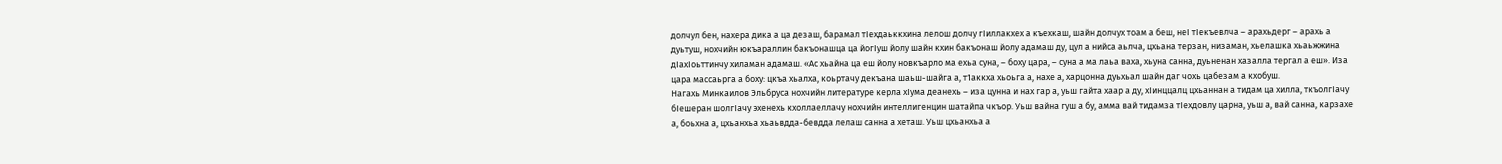долчул бен, нахера дика а ца дезаш, барамал тIехдаьккхина лелош долчу гIиллакхех а къехкаш, шайн долчух тоам а беш, неI тIекъевлча – арахьдерг – арахь а дуьтуш, нохчийн юкъараллин бакъонашца ца йогIуш йолу шайн кхин бакъонаш йолу адамаш ду, цул а нийса аьлча, цхьана терзан, низаман, хьелашка хьаьжжина дIахIоьттинчу хиламан адамаш. «Ас хьайна ца еш йолу новкъарло ма ехьа суна, – боху цара, – суна а ма лаьа ваха, хьуна санна, дуьненан хазалла тергал а еш». Иза цара массаьрга а боху: цкъа хьалха, коьртачу декъана шаьш-шайга а, т1аккха хьоьга а, нахе а, харцонна дуьхьал шайн даг чохь цабезам а кхобуш.
Нагахь Минкаилов Эльбруса нохчийн литературе керла хIума деанехь – иза цунна и нах гар а, уьш гайта хаар а ду, хIинццалц цхьаннан а тидам ца хилла, ткъолгIачу бIешеран шолгIачу эхенехь кхоллаеллачу нохчийн интеллигенцин шатайпа чкъор. Уьш вайна гуш а бу, амма вай тидамза тIехдовлу царна, уьш а, вай санна, карзахе а, боьхна а, цхьанхьа хьаьвдда-бевдда лелаш санна а хеташ. Уьш цхьанхьа а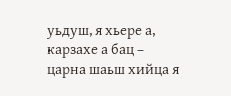уьдуш, я хьере а, карзахе а бац – царна шаьш хийца я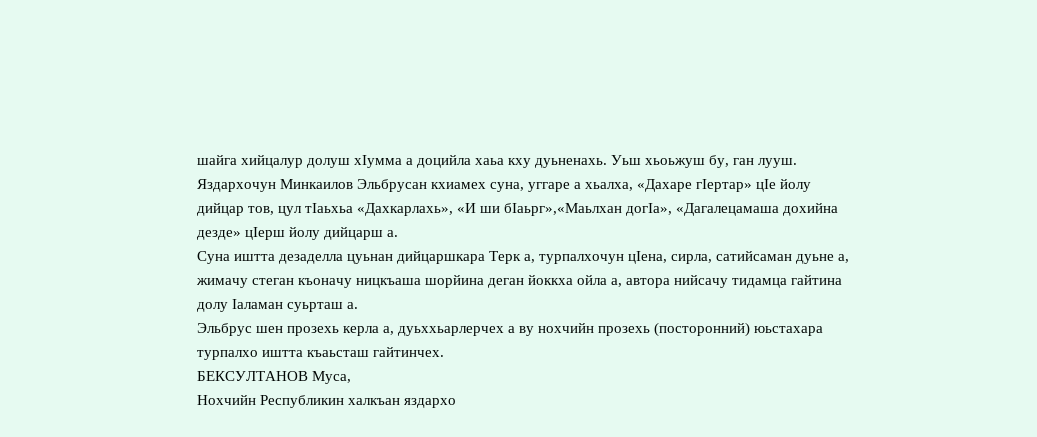шайга хийцалур долуш хIумма а доцийла хаьа кху дуьненахь. Уьш хьоьжуш бу, ган лууш.
Яздархочун Минкаилов Эльбрусан кхиамех суна, уггаре а хьалха, «Дахаре гIертар» цIе йолу дийцар тов, цул тIаьхьа «Дахкарлахь», «И ши бIаьрг»,«Маьлхан догIа», «Дагалецамаша дохийна дезде» цIерш йолу дийцарш а.
Суна иштта дезаделла цуьнан дийцаршкара Терк а, турпалхочун цIена, сирла, сатийсаман дуьне а, жимачу стеган къоначу ницкъаша шорйина деган йоккха ойла а, автора нийсачу тидамца гайтина долу Iаламан суьрташ а.
Эльбрус шен прозехь керла а, дуьххьарлерчех а ву нохчийн прозехь (посторонний) юьстахара турпалхо иштта къаьсташ гайтинчех.
БЕКСУЛТАНОВ Муса,
Нохчийн Республикин халкъан яздархо